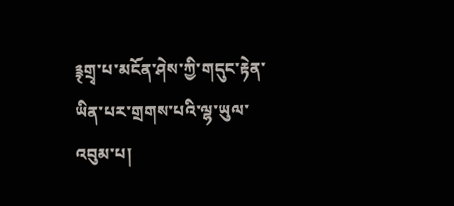࿑གྲྭ་པ་མངོན་ཤེས་ཀྱི་གདུང་རྟེན་ཡིན་པར་གྲགས་པའི་ལྷ་ཡུལ་འབུམ་པ།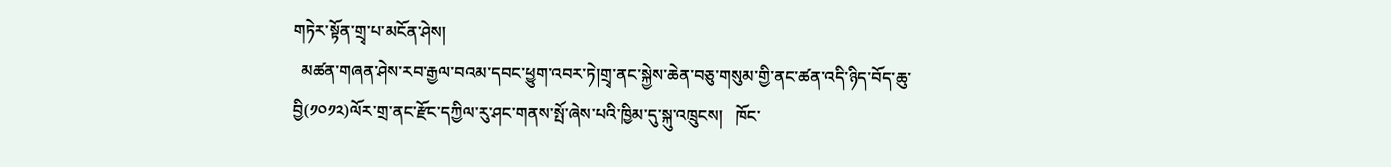གཏེར་སྟོན་གྲྭ་པ་མངོན་ཤེས།
  མཚན་གཞན་ཤེས་རབ་རྒྱལ་བའམ་དབང་ཕྱུག་འབར་ཏེ།གྲྭ་ནང་སྐྱེས་ཆེན་བཅུ་གསུམ་གྱི་ནང་ཚན་འདི་ཉིད་བོད་ཆུ་བྱི(༡༠༡༢)ལོར་གྲ་ནང་རྫོང་དཀྱིལ་རུ་ཤང་གནས་སྤོ་ཞེས་པའི་ཁྱིམ་དུ་སྐུ་འཁྲུངས།   ཁོང་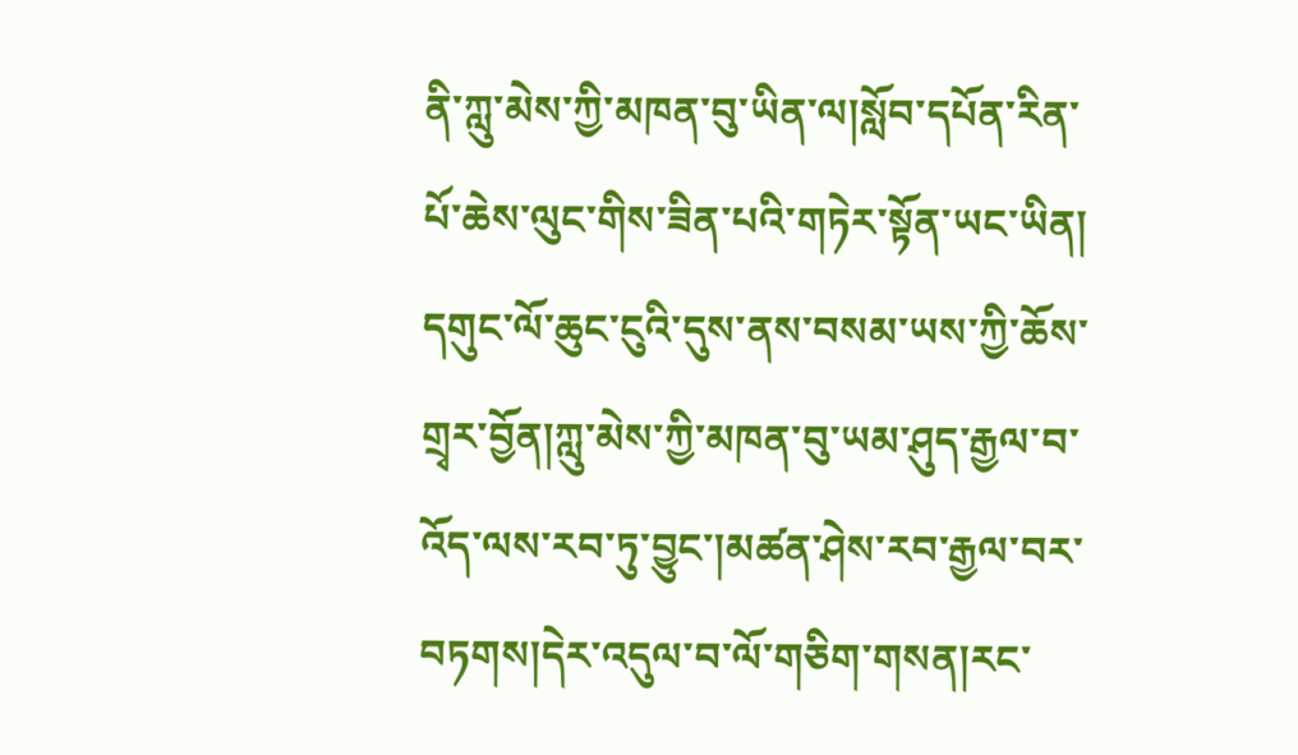ནི་ཀླུ་མེས་ཀྱི་མཁན་བུ་ཡིན་ལ།སློབ་དཔོན་རིན་པོ་ཆེས་ལུང་གིས་ཟིན་པའི་གཏེར་སྟོན་ཡང་ཡིན། དགུང་ལོ་ཆུང་ངུའི་དུས་ནས་བསམ་ཡས་ཀྱི་ཆོས་གྲྭར་བྱོན།ཀླུ་མེས་ཀྱི་མཁན་བུ་ཡམ་ཤུད་རྒྱལ་བ་འོད་ལས་རབ་ཏུ་བྱུང་།མཚན་ཤེས་རབ་རྒྱལ་བར་བཏགས།དེར་འདུལ་བ་ལོ་གཅིག་གསན།རང་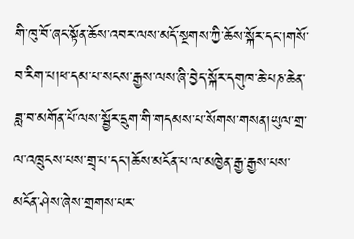གི་ཁུ་བོ་ཞང་སྟོན་ཆོས་འབར་ལས་མདོ་སྔགས་ཀྱི་ཆོས་སྐོར་དང་།གསོ་བ་རིག་པ།ཕ་དམ་པ་སངས་རྒྱས་ལས་ཞི་བྱེད་སྐོར་དགུཁ་ཆེ་པཎ་ཆེན་ཟླ་བ་མགོན་པོ་ལས་སྦྱོར་དྲུག་གི་གདམས་པ་སོགས་གསན།ཡུལ་གྲ་ལ་འཁྲུངས་པས་གྲྭ་པ་དང་།ཆོས་མངོན་པ་ལ་མཁྱེན་རྒྱ་རྒྱས་པས་མངོན་ཤེས་ཞེས་གྲགས་པར་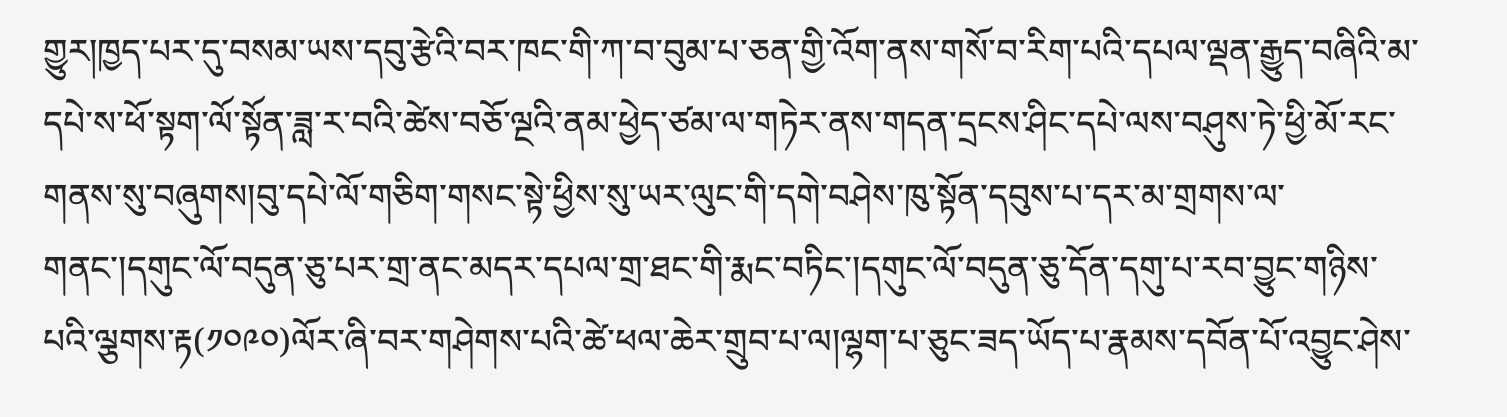གྱུར།ཁྱད་པར་དུ་བསམ་ཡས་དབུ་རྩེའི་བར་ཁང་གི་ཀ་བ་བུམ་པ་ཅན་གྱི་འོག་ནས་གསོ་བ་རིག་པའི་དཔལ་ལྡན་རྒྱུད་བཞིའི་མ་དཔེ་ས་ཕོ་སྟག་ལོ་སྟོན་ཟླ་ར་བའི་ཚེས་བཅོ་ལྔའི་ནམ་ཕྱེད་ཙམ་ལ་གཏེར་ནས་གདན་དྲངས་ཤིང་དཔེ་ལས་བཤུས་ཏེ་ཕྱི་མོ་རང་གནས་སུ་བཞུགས།བུ་དཔེ་ལོ་གཅིག་གསང་སྟེ་ཕྱིས་སུ་ཡར་ལུང་གི་དགེ་བཤེས་ཁུ་སྟོན་དབུས་པ་དར་མ་གྲགས་ལ་གནང་།དགུང་ལོ་བདུན་ཅུ་པར་གྲ་ནང་མདར་དཔལ་གྲ་ཐང་གི་རྨང་བཏིང་།དགུང་ལོ་བདུན་ཅུ་དོན་དགུ་པ་རབ་བྱུང་གཉིས་པའི་ལྕགས་རྟ(༡༠༩༠)ལོར་ཞི་བར་གཤེགས་པའི་ཚེ་ཕལ་ཆེར་གྲུབ་པ་ལ།ལྷག་པ་ཅུང་ཟད་ཡོད་པ་རྣམས་དབོན་པོ་འབྱུང་ཤེས་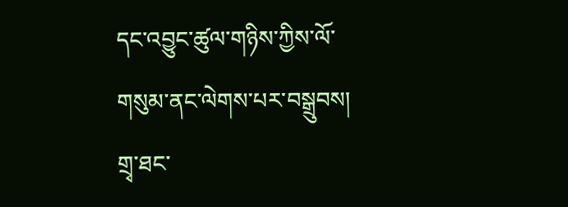དང་འབྱུང་ཚུལ་གཉིས་ཀྱིས་ལོ་གསུམ་ནང་ལེགས་པར་བསྒྲུབས།   གྲྭ་ཐང་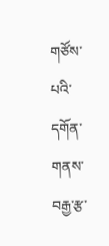གཙོས་པའི་དགོན་གནས་བརྒྱ་རྩ་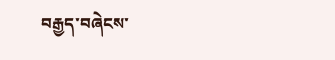བརྒྱད་བཞེངས་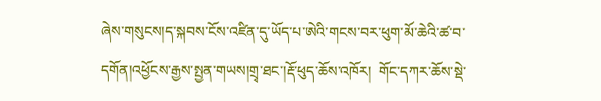ཞེས་གསུངས།ད་སྐབས་ངོས་འཛིན་དུ་ཡོད་པ་ཨེའི་གངས་བར་ཕུག་མོ་ཆེའི་ཚ་བ་དགོན།འཕྱོངས་རྒྱས་སྤྱན་གཡས།གྲྭ་ཐང་།རྡོ་ཕུད་ཆོས་འཁོར།  གོང་དཀར་ཆོས་སྡེ་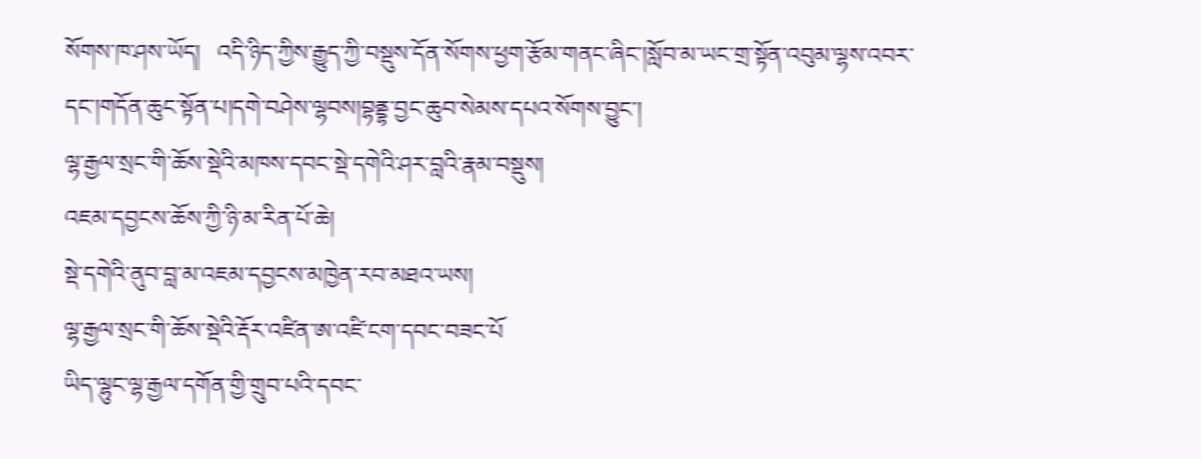སོགས་ཁ་ཤས་ཡོད།   འདི་ཉིད་ཀྱིས་རྒྱུད་ཀྱི་བསྡུས་དོན་སོགས་ཕྱག་རྩོམ་གནང་ཞིང་།སློབ་མ་ཡང་གྲ་སྟོན་འབུམ་ལྷས་འབར་དང་།གདོན་ཆུང་སྟོན་པ།དགེ་བཤེས་ལྷབས།བྷནྡྷ་བྱང་ཆུབ་སེམས་དཔའ་སོགས་བྱུང་།
ལྷ་རྒྱལ་སྲང་གི་ཆོས་སྡེའི་མཁས་དབང་སྡེ་དགེའི་ཤར་བླའི་རྣམ་བསྡུས།
འཇམ་དབྱངས་ཆོས་ཀྱི་ཉི་མ་རིན་པོ་ཆེ།
སྡེ་དགེའི་ནུབ་བླ་མ་འཇམ་དབྱངས་མཁྱེན་རབ་མཐའ་ཡས།
ལྷ་རྒྱལ་སྲང་གི་ཆོས་སྡེའི་རྡོར་འཛིན་ཨ་འཛི་ངག་དབང་བཟང་པོ
ཡིད་ལྷུང་ལྷ་རྒྱལ་དགོན་གྱི་གྲུབ་པའི་དབང་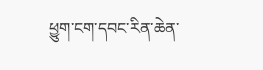ཕྱུག་ངག་དབང་རིན་ཆེན་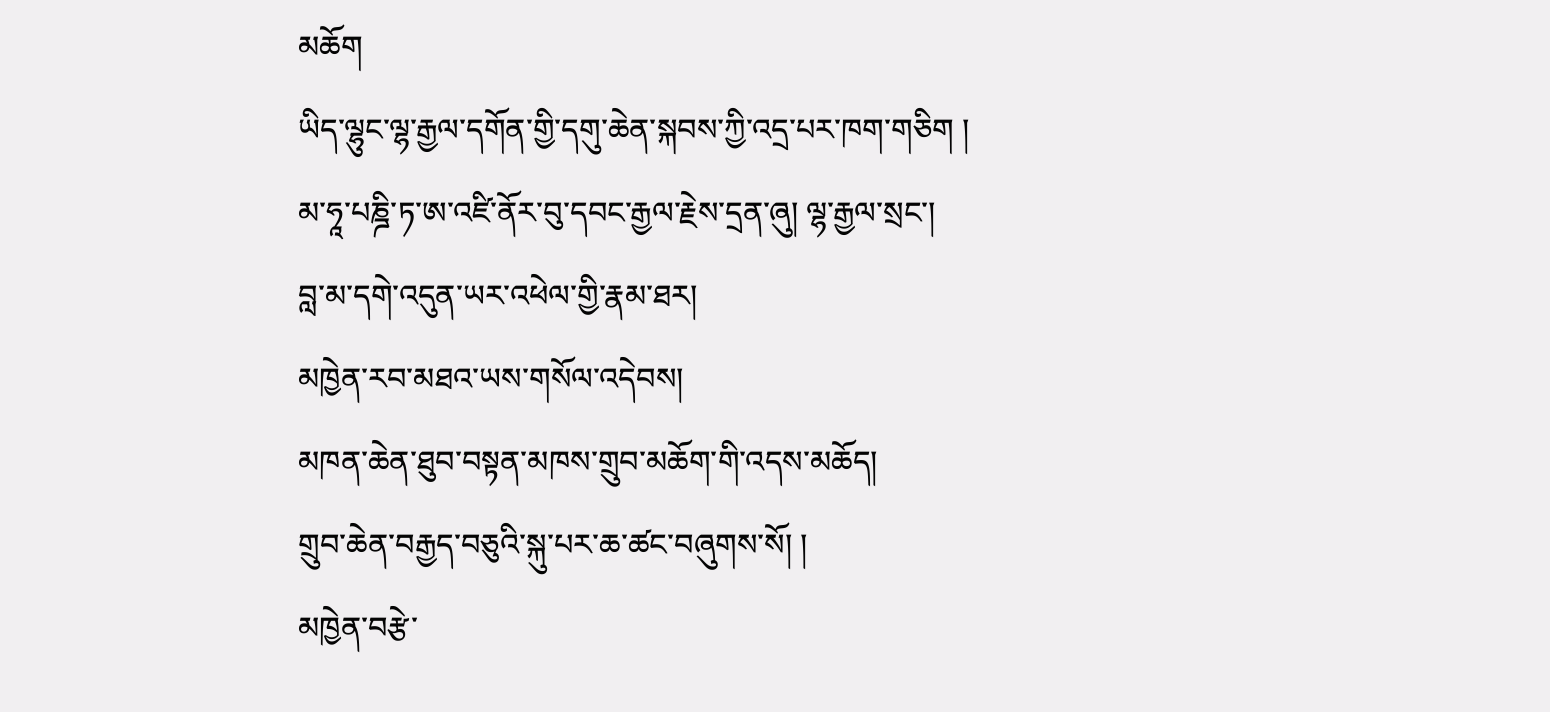མཆོག
ཡིད་ལྷུང་ལྷ་རྒྱལ་དགོན་གྱི་དགུ་ཆེན་སྐབས་ཀྱི་འདྲ་པར་ཁག་གཅིག །
མ་ཧཱ་པཎྜི་ཏ་ཨ་འཛི་ནོར་བུ་དབང་རྒྱལ་རྗེས་དྲན་ཞུ། ལྷ་རྒྱལ་སྲང་།
བླ་མ་དགེ་འདུན་ཡར་འཕེལ་གྱི་རྣམ་ཐར།
མཁྱེན་རབ་མཐའ་ཡས་གསོལ་འདེབས།
མཁན་ཆེན་ཐུབ་བསྟན་མཁས་གྲུབ་མཆོག་གི་འདས་མཆོད།
གྲུབ་ཆེན་བརྒྱད་བཅུའི་སྐུ་པར་ཆ་ཚང་བཞུགས་སོ། །
མཁྱེན་བརྩེ་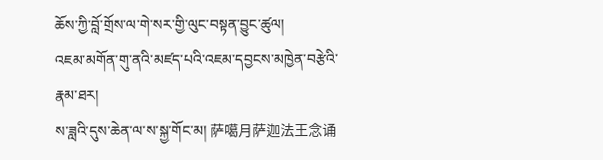ཆོས་ཀྱི་བློ་གྲོས་ལ་གེ་སར་གྱི་ལུང་བསྟན་བྱུང་ཚུལ།
འཇམ་མགོན་གུ་ནའི་མཛད་པའི་འཇམ་དབྱངས་མཁྱེན་བརྩེའི་རྣམ་ཐར།
ས་ཟླའི་དུས་ཆེན་ལ་ས་སྐྱ་གོང་མ། 萨噶月萨迦法王念诵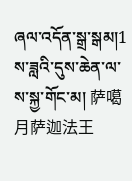ཞལ་འདོན་སྒྲ་སྒམ།1
ས་ཟླའི་དུས་ཆེན་ལ་ས་སྐྱ་གོང་མ། 萨噶月萨迦法王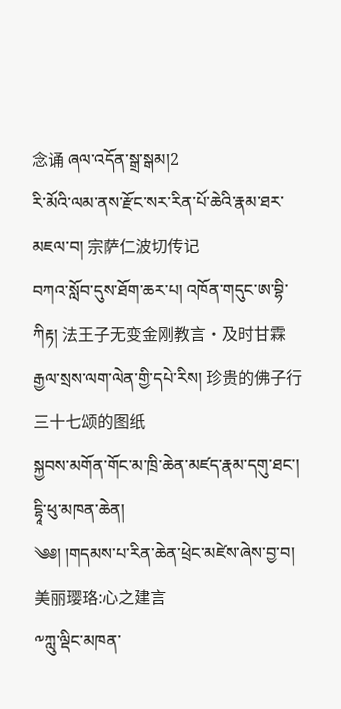念诵 ཞལ་འདོན་སྒྲ་སྒམ།2
རི་མོའི་ལམ་ནས་རྫོང་སར་རིན་པོ་ཆེའི་རྣམ་ཐར་མཇལ་བ། 宗萨仁波切传记
བཀའ་སློབ་དུས་ཐོག་ཆར་པ། འཁོན་གདུང་ཨ་བྷི་ཀིརྟ། 法王子无变金刚教言•及时甘霖
རྒྱལ་སྲས་ལག་ལེན་གྱི་དཔེ་རིས། 珍贵的佛子行三十七颂的图纸
སྐྱབས་མགོན་གོང་མ་ཁྲི་ཆེན་མཛད་རྣམ་དགུ་ཐང་། དྷཱི་ཕུ་མཁན་ཆེན།
༄༅། །གདམས་པ་རིན་ཆེན་ཕྲེང་མཛེས་ཞེས་བྱ་བ། 美丽璎珞:心之建言
༸ཀླུ་ལྡིང་མཁན་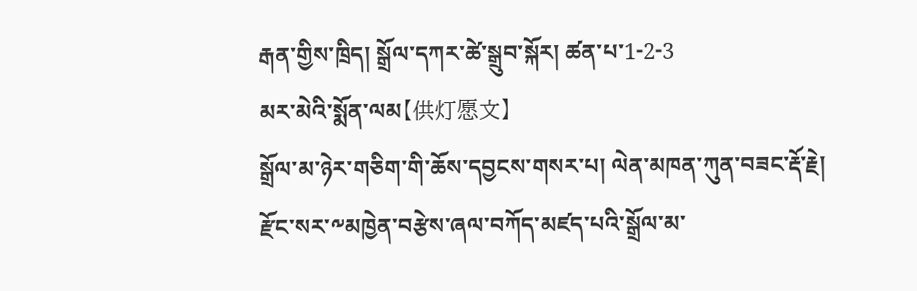རྒན་གྱིས་ཁྲིད། སྒྲོལ་དཀར་ཚེ་སྒྲུབ་སྐོར། ཚན་པ་1-2-3
མར་མེའི་སྨོན་ལམ【供灯愿文】
སྒྲོལ་མ་ཉེར་གཅིག་གི་ཆོས་དབྱངས་གསར་པ། ལེན་མཁན་ཀུན་བཟང་རྡོ་རྗེ།
རྫོང་སར་༸མཁྱེན་བརྩེས་ཞལ་བཀོད་མཛད་པའི་སྒྲོལ་མ་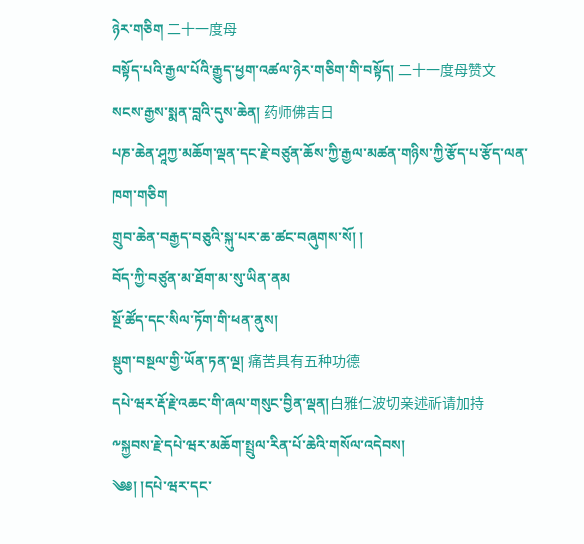ཉེར་གཅིག 二十一度母
བསྟོད་པའི་རྒྱལ་པོའི་རྒྱུད་ཕྱག་འཚལ་ཉེར་གཅིག་གི་བསྟོད། 二十一度母赞文
སངས་རྒྱས་སྨན་བླའི་དུས་ཆེན། 药师佛吉日
པཎ་ཆེན་ཤཱཀྱ་མཆོག་ལྡན་དང་རྗེ་བཙུན་ཆོས་ཀྱི་རྒྱལ་མཚན་གཉིས་ཀྱི་རྩོད་པ་རྩོད་ལན་ཁག་གཅིག
གྲུབ་ཆེན་བརྒྱད་བཅུའི་སྐུ་པར་ཆ་ཚང་བཞུགས་སོ། །
བོད་ཀྱི་བཙུན་མ་ཐོག་མ་སུ་ཡིན་ནམ
སྔོ་ཚོད་དང་སིལ་ཏོག་གི་ཕན་ནུས།
སྡུག་བསྔལ་གྱི་ཡོན་ཏན་ལྔ། 痛苦具有五种功德
དཔེ་ཝར་རྡོ་རྗེ་འཆང་གི་ཞལ་གསུང་བྱིན་ལྡན།白雅仁波切亲述祈请加持
༸སྐྱབས་རྗེ་དཔེ་ཝར་མཆོག་སྤྲུལ་རིན་པོ་ཆེའི་གསོལ་འདེབས།
༄༅། །དཔེ་ཝར་དང་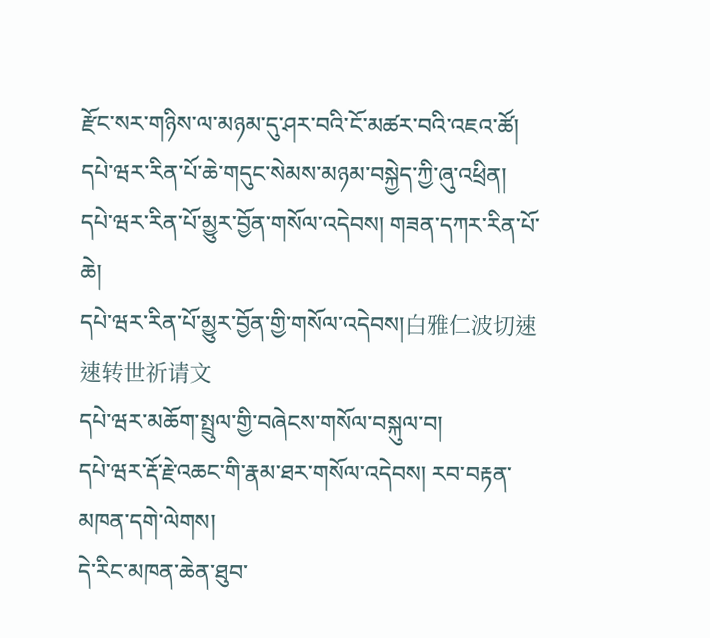རྫོང་སར་གཉིས་ལ་མཉམ་དུ་ཤར་བའི་ངོ་མཚར་བའི་འཇའ་ཚོ།
དཔེ་ཝར་རིན་པོ་ཆེ་གདུང་སེམས་མཉམ་བསྐྱེད་ཀྱི་ཞུ་འཕྲིན།
དཔེ་ཝར་རིན་པོ་མྱུར་བྱོན་གསོལ་འདེབས། གཟན་དཀར་རིན་པོ་ཆེ།
དཔེ་ཝར་རིན་པོ་མྱུར་བྱོན་གྱི་གསོལ་འདེབས།白雅仁波切速速转世祈请文
དཔེ་ཝར་མཆོག་སྤྲུལ་གྱི་བཞེངས་གསོལ་བསྐུལ་བ།
དཔེ་ཝར་རྡོ་རྗེ་འཆང་གི་རྣམ་ཐར་གསོལ་འདེབས། རབ་བརྟན་མཁན་དགེ་ལེགས།
དེ་རིང་མཁན་ཆེན་ཐུབ་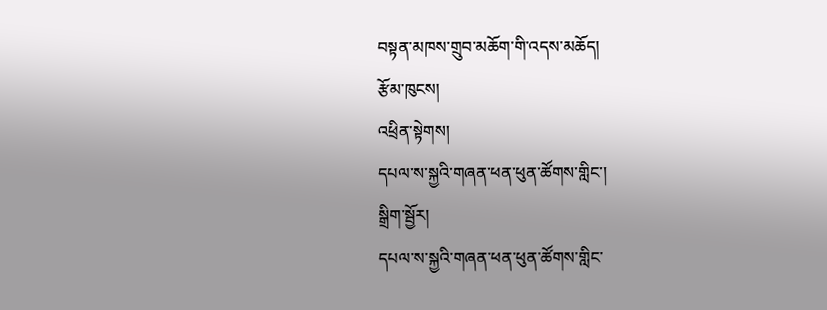བསྟན་མཁས་གྲུབ་མཆོག་གི་འདས་མཆོད།
རྩོམ་ཁུངས།
འཕྲིན་སྟེགས།
དཔལ་ས་སྐྱའི་གཞན་ཕན་ཕུན་ཚོགས་གླིང་།
སྒྲིག་སྦྱོར།
དཔལ་ས་སྐྱའི་གཞན་ཕན་ཕུན་ཚོགས་གླིང་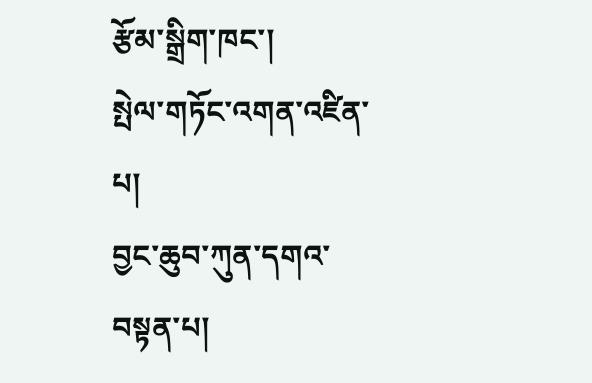རྩོམ་སྒྲིག་ཁང་།
སྤེལ་གཏོང་འགན་འཛིན་པ།
བྱང་ཆུབ་ཀུན་དགའ་བསྟན་པ།